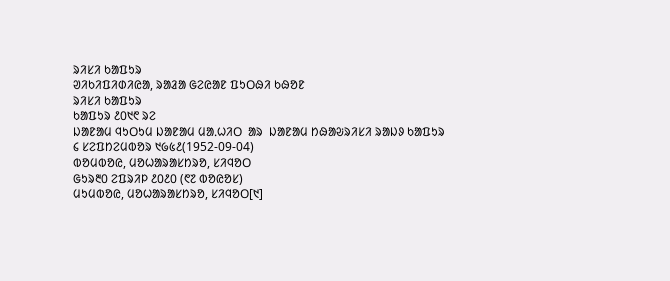ᱨᱤᱥᱤ ᱠᱟᱯᱩᱨ
ᱣᱤᱠᱤᱯᱤᱰᱤᱭᱟ, ᱨᱟᱲᱟ ᱜᱮᱭᱟᱱ ᱯᱩᱛᱷᱤ ᱠᱷᱚᱱ
ᱨᱤᱥᱤ ᱠᱟᱯᱩᱨ
ᱠᱟᱯᱩᱨ ᱒᱐᱑᱖ ᱨᱮ
ᱡᱟᱱᱟᱢ ᱧᱩᱛᱩᱢ ᱡᱟᱱᱟᱢ ᱢᱟᱹᱦᱤᱛ  ᱟᱨ  ᱡᱟᱱᱟᱢ ᱴᱷᱟᱶᱨᱤᱥᱤ ᱨᱟᱡᱽ ᱠᱟᱯᱩᱨ
᱔ ᱥᱮᱯᱴᱮᱢᱵᱚᱨ ᱑᱙᱕᱒(1952-09-04)
ᱵᱚᱢᱵᱚᱭ, ᱢᱚᱦᱟᱨᱟᱥᱴᱨᱚ, ᱥᱤᱧᱚᱛ
ᱜᱩᱨ᱓᱐ ᱮᱯᱨᱤᱞ ᱒᱐᱒᱐ (᱖᱗ ᱵᱚᱭᱚᱥ)
ᱢᱩᱢᱵᱚᱭ, ᱢᱚᱦᱟᱨᱟᱥᱴᱨᱚ, ᱥᱤᱧᱚᱛ[᱑]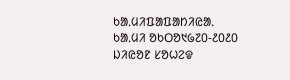ᱠᱟᱹᱢᱤᱯᱟᱯᱟᱴᱤᱭᱟᱹ
ᱠᱟᱹᱢᱤ ᱚᱠᱛᱚ᱑᱙᱗᱐-᱒᱐᱒᱐
ᱡᱤᱭᱚᱱ ᱥᱚᱦᱮᱫ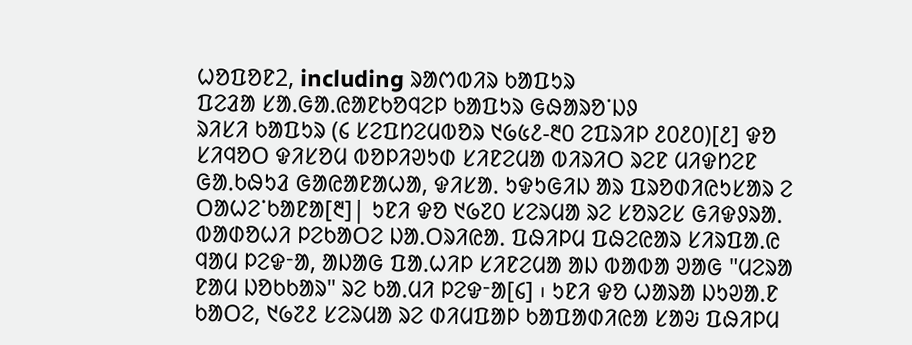ᱦᱚᱯᱚᱱ2, including ᱨᱟᱬᱵᱤᱨ ᱠᱟᱯᱩᱨ
ᱯᱮᱲᱟ ᱥᱟᱹᱜᱟᱹᱭᱟᱱᱠᱚᱧᱮᱞ ᱠᱟᱯᱩᱨ ᱜᱷᱟᱨᱚᱸᱡᱽ
ᱨᱤᱥᱤ ᱠᱟᱯᱩᱨ (᱔ ᱥᱮᱯᱴᱮᱢᱵᱚᱨ ᱑᱙᱕᱒-᱓᱐ ᱮᱯᱨᱤᱞ ᱒᱐᱒᱐)[᱒] ᱫᱚ ᱥᱤᱧᱚᱛ ᱫᱤᱥᱚᱢ ᱵᱚᱞᱤᱣᱩᱰ ᱥᱤᱱᱮᱢᱟ ᱵᱤᱨᱤᱛ ᱨᱮᱱ ᱢᱤᱫᱴᱮᱱ ᱜᱟᱹᱠᱷᱩᱲ ᱜᱟᱭᱟᱱᱟᱦᱟ, ᱫᱤᱥᱟᱹ ᱩᱫᱩᱜᱤᱡ ᱟᱨ ᱯᱨᱚᱰᱤᱭᱩᱥᱟᱨ ᱮ ᱛᱟᱦᱮᱸᱠᱟᱱᱟ[᱓]| ᱩᱱᱤ ᱫᱚ ᱑᱙᱗᱐ ᱥᱮᱨᱢᱟ ᱨᱮ ᱥᱚᱨᱮᱥ ᱜᱤᱫᱽᱨᱟᱹ ᱵᱟᱰᱚᱦᱤ ᱞᱮᱠᱟᱛᱮ ᱡᱟᱹᱛᱨᱤᱭᱟᱹ ᱯᱷᱤᱞᱢ ᱯᱷᱮᱭᱟᱨ ᱥᱤᱨᱯᱟᱹᱭ ᱧᱟᱢ ᱞᱮᱫᱼᱟ, ᱟᱡᱟᱜ ᱯᱟᱹᱦᱤᱞ ᱥᱤᱱᱮᱢᱟ ᱟᱡ ᱵᱟᱵᱟ ᱣᱟᱜ "ᱢᱮᱨᱟ ᱱᱟᱢ ᱡᱚᱠᱠᱟᱨ" ᱨᱮ ᱠᱟᱹᱢᱤ ᱞᱮᱫᱼᱟ[᱔] ᱾ ᱩᱱᱤ ᱫᱚ ᱦᱟᱨᱟ ᱡᱩᱣᱟᱹᱱ ᱠᱟᱛᱮ, ᱑᱙᱗᱒ ᱥᱮᱨᱢᱟ ᱨᱮ ᱰᱤᱢᱯᱟᱞ ᱠᱟᱯᱟᱰᱤᱭᱟ ᱥᱟᱶ ᱯᱷᱤᱞᱢ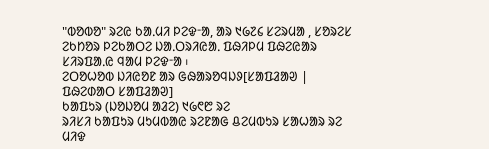"ᱵᱚᱵᱚ" ᱨᱮᱭ ᱠᱟᱹᱢᱤ ᱞᱮᱫᱼᱟ, ᱟᱨ ᱑᱙᱗᱔ ᱥᱮᱨᱢᱟ , ᱥᱚᱨᱮᱥ ᱮᱠᱴᱚᱨ ᱞᱮᱠᱟᱛᱮ ᱡᱟᱹᱛᱨᱤᱭᱟᱹ ᱯᱷᱤᱞᱢ ᱯᱷᱮᱭᱟᱨ ᱥᱤᱨᱯᱟᱹᱭ ᱧᱟᱢ ᱞᱮᱫᱼᱟ ᱾
ᱮᱛᱚᱦᱚᱵ ᱡᱤᱭᱚᱱ ᱟᱨ ᱜᱷᱟᱨᱚᱧᱡᱽ[ᱥᱟᱯᱲᱟᱣ | ᱯᱷᱮᱰᱟᱛ ᱥᱟᱯᱲᱟᱣ]
ᱠᱟᱯᱩᱨ (ᱡᱚᱡᱚᱢ ᱟᱲᱮ) ᱑᱙᱖᱘ ᱨᱮ
ᱨᱤᱥᱤ ᱠᱟᱯᱩᱨ ᱢᱩᱢᱵᱟᱭ ᱨᱮᱱᱟᱜ ᱪᱮᱢᱵᱩᱨ ᱥᱟᱦᱟᱨ ᱨᱮ ᱢᱤᱫ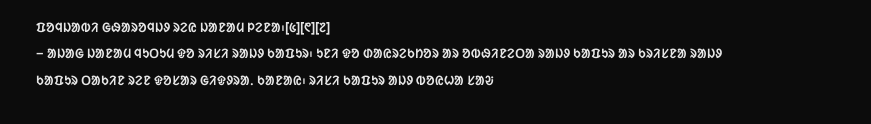ᱯᱚᱧᱡᱟᱵᱤ ᱜᱷᱟᱨᱚᱧᱡᱽ ᱨᱮᱭ ᱡᱟᱱᱟᱢ ᱞᱮᱱᱟ᱾[᱕][᱖][᱗]
− ᱟᱡᱟᱜ ᱡᱟᱱᱟᱢ ᱧᱩᱛᱩᱢ ᱫᱚ ᱨᱤᱥᱤ ᱨᱟᱡᱽ ᱠᱟᱯᱩᱨ᱾ ᱩᱱᱤ ᱫᱚ ᱰᱟᱭᱨᱮᱠᱴᱚᱨ ᱟᱨ ᱚᱵᱷᱤᱱᱮᱛᱟ ᱨᱟᱡᱽ ᱠᱟᱯᱩᱨ ᱟᱨ ᱠᱨᱤᱥᱱᱟ ᱨᱟᱡᱽ ᱠᱟᱯᱩᱨ ᱛᱟᱠᱤᱱ ᱨᱮᱱ ᱫᱚᱥᱟᱨ ᱜᱤᱫᱽᱨᱟᱹ ᱠᱟᱱᱟᱭ᱾ ᱨᱤᱥᱤ ᱠᱟᱯᱩᱨ ᱟᱡᱽ ᱵᱚᱭᱦᱟ ᱥᱟᱶ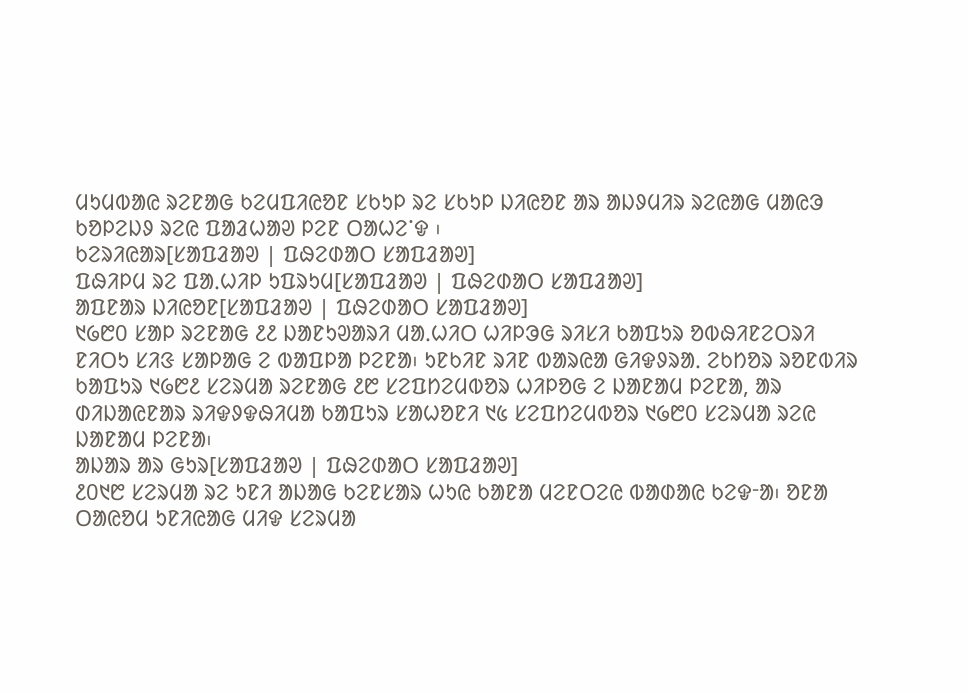ᱢᱩᱢᱵᱟᱭ ᱨᱮᱱᱟᱜ ᱠᱮᱢᱯᱤᱭᱚᱱ ᱥᱠᱩᱞ ᱨᱮ ᱥᱠᱩᱞ ᱡᱤᱭᱚᱱ ᱟᱨ ᱟᱡᱽᱢᱤᱨ ᱨᱮᱭᱟᱜ ᱢᱟᱭᱳ ᱠᱚᱞᱮᱡᱽ ᱨᱮᱭ ᱯᱟᱲᱦᱟᱣ ᱞᱮᱱ ᱛᱟᱦᱮᱸᱫ ᱾
ᱠᱮᱨᱤᱭᱟᱨ[ᱥᱟᱯᱲᱟᱣ | ᱯᱷᱮᱰᱟᱛ ᱥᱟᱯᱲᱟᱣ]
ᱯᱷᱤᱞᱢ ᱨᱮ ᱯᱟᱹᱦᱤᱞ ᱩᱯᱨᱩᱢ[ᱥᱟᱯᱲᱟᱣ | ᱯᱷᱮᱰᱟᱛ ᱥᱟᱯᱲᱟᱣ]
ᱟᱯᱱᱟᱨ ᱡᱤᱭᱚᱱ[ᱥᱟᱯᱲᱟᱣ | ᱯᱷᱮᱰᱟᱛ ᱥᱟᱯᱲᱟᱣ]
᱑᱙᱘0 ᱥᱟᱞ ᱨᱮᱱᱟᱜ ᱒᱒ ᱡᱟᱱᱩᱣᱟᱨᱤ ᱢᱟᱹᱦᱤᱛ ᱦᱤᱞᱳᱜ ᱨᱤᱥᱤ ᱠᱟᱯᱩᱨ ᱚᱵᱷᱤᱱᱮᱛᱨᱤ ᱱᱤᱛᱩ ᱥᱤᱝ ᱥᱟᱞᱟᱜ ᱮ ᱵᱟᱯᱞᱟ ᱞᱮᱱᱟ᱾ ᱩᱱᱠᱤᱱ ᱨᱤᱱ ᱵᱟᱨᱭᱟ ᱜᱤᱫᱽᱨᱟᱹ ᱮᱠᱴᱚᱨ ᱨᱚᱱᱵᱤᱨ ᱠᱟᱯᱩᱨ ᱑᱙᱘᱒ ᱥᱮᱨᱢᱟ ᱨᱮᱱᱟᱜ ᱒᱘ ᱥᱮᱯᱴᱮᱢᱵᱚᱨ ᱦᱤᱞᱚᱜ ᱮ ᱡᱟᱱᱟᱢ ᱞᱮᱱᱟ, ᱟᱨ ᱰᱤᱡᱟᱭᱱᱟᱨ ᱨᱤᱫᱽᱫᱷᱤᱢᱟ ᱠᱟᱯᱩᱨ ᱥᱟᱦᱚᱱᱤ ᱑᱕ ᱥᱮᱯᱴᱮᱢᱵᱚᱨ ᱑᱙᱘0 ᱥᱮᱨᱢᱟ ᱨᱮᱭ ᱡᱟᱱᱟᱢ ᱞᱮᱱᱟ᱾
ᱟᱡᱟᱨ ᱟᱨ ᱜᱩᱨ[ᱥᱟᱯᱲᱟᱣ | ᱯᱷᱮᱰᱟᱛ ᱥᱟᱯᱲᱟᱣ]
᱒0᱑᱘ ᱥᱮᱨᱢᱟ ᱨᱮ ᱩᱱᱤ ᱟᱡᱟᱜ ᱠᱮᱱᱥᱟᱨ ᱦᱩᱭ ᱠᱟᱱᱟ ᱢᱮᱱᱛᱮᱭ ᱵᱟᱰᱟᱭ ᱠᱮᱫᱼᱟ᱾ ᱚᱱᱟ ᱛᱟᱭᱚᱢ ᱩᱱᱤᱭᱟᱜ ᱢᱤᱫ ᱥᱮᱨᱢᱟ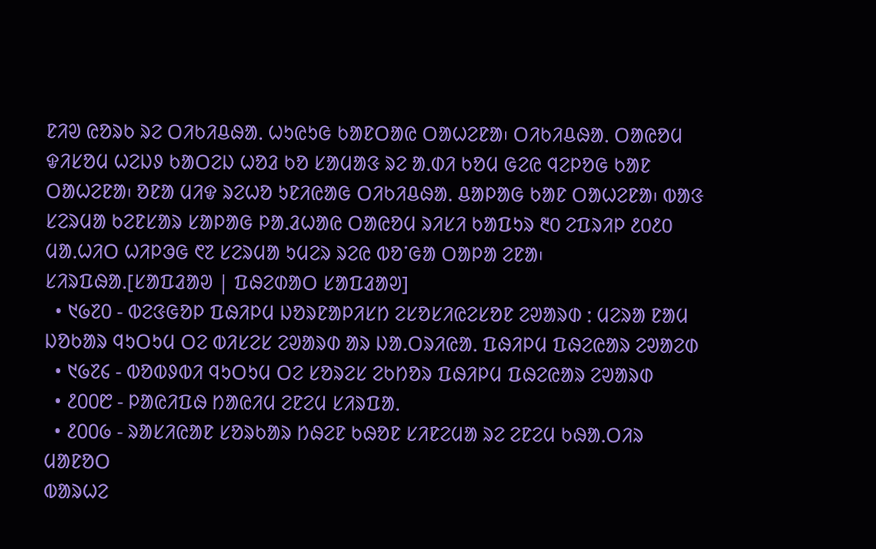ᱱᱤᱣ ᱭᱚᱨᱠ ᱨᱮ ᱛᱤᱠᱤᱪᱷᱟᱹ ᱦᱩᱭᱩᱜ ᱠᱟᱱᱛᱟᱭ ᱛᱟᱦᱮᱱᱟ᱾ ᱛᱤᱠᱤᱪᱷᱟᱹ ᱛᱟᱭᱚᱢ ᱫᱤᱥᱚᱢ ᱦᱮᱡᱽ ᱠᱟᱛᱮᱡ ᱦᱚᱲ ᱠᱚ ᱥᱟᱢᱟᱝ ᱨᱮ ᱟᱹᱰᱤ ᱠᱚᱢ ᱜᱮᱭ ᱧᱮᱞᱚᱜ ᱠᱟᱱ ᱛᱟᱦᱮᱱᱟ᱾ ᱚᱱᱟ ᱢᱤᱫ ᱨᱮᱦᱚ ᱩᱱᱤᱭᱟᱜ ᱛᱤᱠᱤᱪᱷᱟᱹ ᱪᱟᱞᱟᱜ ᱠᱟᱱ ᱛᱟᱦᱮᱱᱟ᱾ ᱵᱟᱝ ᱥᱮᱨᱢᱟ ᱠᱮᱱᱥᱟᱨ ᱥᱟᱞᱟᱜ ᱞᱟᱹᱲᱦᱟᱭ ᱛᱟᱭᱚᱢ ᱨᱤᱥᱤ ᱠᱟᱯᱩᱨ ᱓0 ᱮᱯᱨᱤᱞ ᱒0᱒0 ᱢᱟᱹᱦᱤᱛ ᱦᱤᱞᱳᱜ ᱖᱗ ᱥᱮᱨᱢᱟ ᱩᱢᱮᱨ ᱨᱮᱭ ᱵᱚᱸᱜᱟ ᱛᱟᱞᱟ ᱮᱱᱟ᱾
ᱥᱤᱨᱯᱷᱟᱹ[ᱥᱟᱯᱲᱟᱣ | ᱯᱷᱮᱰᱟᱛ ᱥᱟᱯᱲᱟᱣ]
  • ᱑᱙᱗᱐ - ᱵᱮᱝᱜᱚᱞ ᱯᱷᱤᱞᱢ ᱡᱚᱨᱱᱟᱞᱤᱥᱴ ᱮᱥᱚᱥᱤᱭᱮᱥᱚᱱ ᱮᱣᱟᱨᱰ ᱺ ᱢᱮᱨᱟ ᱱᱟᱢ ᱡᱚᱠᱟᱨ ᱧᱩᱛᱩᱢ ᱛᱮ ᱵᱤᱥᱮᱥ ᱮᱣᱟᱨᱰ ᱟᱨ ᱡᱟᱹᱛᱨᱤᱭᱟᱹ ᱯᱷᱤᱞᱢ ᱯᱷᱮᱭᱟᱨ ᱮᱣᱟᱮᱰ
  • ᱑᱙᱗᱔ - ᱵᱚᱵᱽᱵᱤ ᱧᱩᱛᱩᱢ ᱛᱮ ᱥᱚᱨᱮᱥ ᱮᱠᱴᱚᱨ ᱯᱷᱤᱞᱢ ᱯᱷᱮᱭᱟᱨ ᱮᱣᱟᱨᱰ
  • ᱒᱐᱐᱘ - ᱞᱟᱭᱤᱯᱷ ᱴᱟᱭᱤᱢ ᱮᱱᱮᱢ ᱥᱤᱨᱯᱟᱹ
  • ᱒᱐᱐᱙ - ᱨᱟᱥᱤᱭᱟᱱ ᱥᱚᱨᱠᱟᱨ ᱴᱷᱮᱱ ᱠᱷᱚᱱ ᱥᱤᱱᱮᱢᱟ ᱨᱮ ᱮᱱᱮᱢ ᱠᱷᱟᱹᱛᱤᱨ ᱢᱟᱱᱚᱛ
ᱵᱟᱨᱦᱮ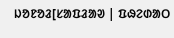ᱡᱚᱱᱚᱲ[ᱥᱟᱯᱲᱟᱣ | ᱯᱷᱮᱰᱟᱛ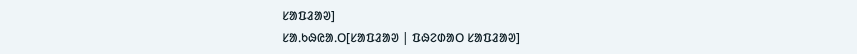ᱥᱟᱯᱲᱟᱣ]
ᱥᱟᱹᱠᱷᱭᱟᱹᱛ[ᱥᱟᱯᱲᱟᱣ | ᱯᱷᱮᱰᱟᱛ ᱥᱟᱯᱲᱟᱣ]